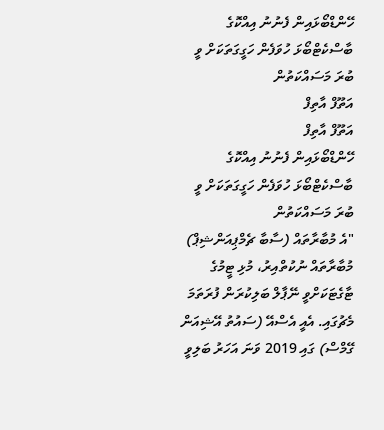ހޭންޑްބޯޅައިން ފެނުނު އިއްކޮގެ ބާސްކެޓްބޯޅަ ހުވަފެން ހަގީގަތަކަށް ވީ ބުރަ މަސައްކަތުން
އަތޫފް އާތިފް
އަތޫފް އާތިފް
ހޭންޑްބޯޅައިން ފެނުނު އިއްކޮގެ ބާސްކެޓްބޯޅަ ހުވަފެން ހަގީގަތަކަށް ވީ ބުރަ މަސައްކަތުން
"އެ މުބާރާތައް (ސާބާ ޗެމްޕިއަންޝިޕް) މުބާރާތައް ނުކުތްއިރު، މުޅި ޓީމުގެ ޓާގެޓަކަށްވީ ނޭޕާލް ބަލިކުރަން ފުރަތަމަ މެޗުގައި. އެއީ އެސްއޭ (ސައުތު އޭޝިއަން ގޭމްސް) ގައި 2019 ވަނަ އަހަރު ބަލިވީ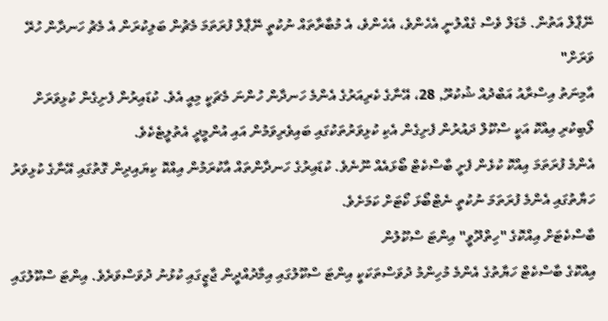ނޭޕާލް އަތުން. މެޑަލް ވެސް ގެއްލުނީ އެހެންވެ، އެހެންވެ، އެ މުބާރާތައް ނުކުތީ ނޭޕާލް ފުރަތަމަ މެޗުން ބަލިކުރަން އެ މެޗު ހަނދާން ހުރޭ ވަރަށް"
އާމިނަތު އިސްރާއު އަބްދުއް ޝުކުރޫ, 28، އޭނާގެ ކެރިއަރުގެ އެންމެ ހަނދާން ހުންނަ މެޗަކީ މިއީ އެވެ. ކުޑައިރުން ފެށިގެން ކުޅިވަރަށް ލޯބިކުރި އިއްކޮ އަކީ ސްކޫލް ދައުރުން ފެށިގެން އެކި ކުޅިވަރުތަކުގައި ބައިވެރިވަމުން އައި އުންމީދީ އެތުލީޓެކެވެ.
އެންމެ ފުރަތަމަ އިއްކޮ ކުޅެން ފެށީ ބާސްކެޓް ބޯޅައެއް ނޫނެވެ. ކުޑައިރުގެ ހަނދާންތައް އާކުރަމުން އިއްކޮ ކިޔައިދިން ގޮތުގައި އޭނާގެ ކުޅިވަރު ހަޔާތުގައި އެންމެ ފުރަތަމަ ނުކުތީ ނެޓްބޯޅަ ކޯޓަށް ކަމަށެވެ.
ބާސްކެޓަށް އިއްކޮގެ "ހިތްދޫވީ" އިންޓަ ސްކޫލުން
އިއްކޮގެ ބާސްކެޓް ހަޔާތުގެ އެންމެ މުހިންމު ދުވަސްތަކަކީ އިންޓަ ސްކޫލުގައި އިމާދުއްދީން ޖާޒީގައި ކުޅުނު ދުވަސްވަރެވެ. އިންޓަ ސްކޫލުގައި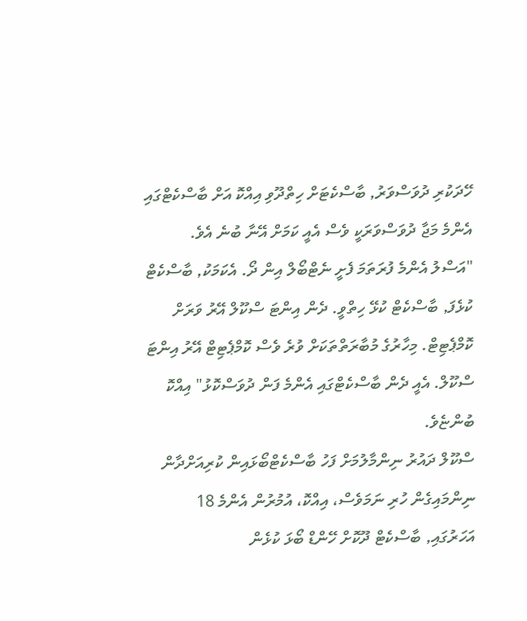ހޭދަކުރި ދުވަސްވަރު, ބާސްކެޓަށް ހިތްދޫވި އިއްކޮ އަށް ބާސްކެޓްގައި އެންމެ މަޖާ ދުވަސްވަރަކީ ވެސް އެއީ ކަމަށް އޭނާ ބުނެ އެވެ.
"އަސްލު އެންމެ ފުރަތަމަ ފެށީ ނެޓްބޯލް އިން ދޯ. އެކަމަކު, ބާސްކެޓް ކުޅެފަ, ބާސްކެޓް ކުޅޭ ހިތްވީ. ދެން އިންޓަ ސްކޫލް އޭރު ވަރަށް ކޮމްޕެޓިޓް. މިހާރުގެ މުބާރަތްތަކަށް ވުރެ ވެސް ކޮމްޕެޓިޓް އޭރު އިންޓަ ސްކޫލް. އެއީ ދެން ބާސްކެޓްގައި އެންމެ ފަން ދުވަސްކޮޅު" އިއްކޮ ބުންޏެވެ.
ސްކޫލް ދައުރު ނިންމާލުމަށް ފަހު ބާސްކެޓްބޯޅައިން ކުރިއަށްދާން ނިންމައިގެން ހުރި ނަމަވެސް، އިއްކޮ، އުމުރުން އެންމެ 18 އަހަރުގައި, ބާސްކެޓް ދޫކޮށް ހޭންޑް ބޯޅަ ކުޅެން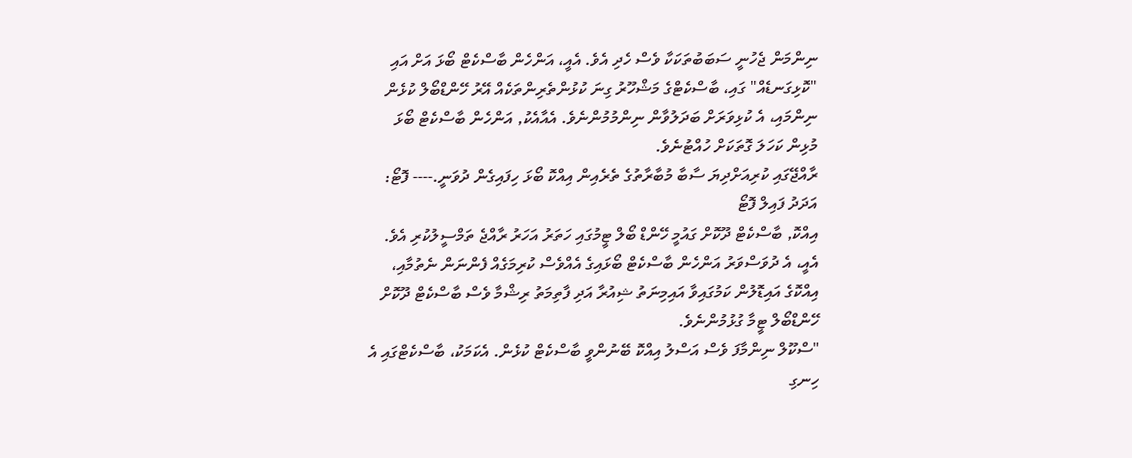ނިންމަން ޖެހުނީ ސަބަބުތަކަކާ ވެސް ހެދި އެވެ. އެއީ، އަންހެން ބާސްކެޓް ބޯޅަ އަށް އައި "ކޮޅިގަނޑެއް" ގައި، ބާސްކެޓްގެ މަޝްހޫރު ގިނަ ކުޅުންތެރިންތަކެއް އޭރު ހޭންޑްބޯލް ކުޅެން ނިންމައި، އެ ކުޅިވަރަށް ބަދަލުވާން ނިންމުމުންނެވެ. އެއާއެކު, އަންހެން ބާސްކެޓް ބޯޅަ މުޅިން ކަހަލަ ގޮތަކަށް ހުއްޓުނެވެ.
ރާއްޖޭގައި ކުރިއަށްދިޔަ ސާބާ މުބާރާތުގެ ތެރެއިން އިއްކޮ ބޯޅަ ހިފައިގެން ދުވަނީ.---- ފޮޓޯ: އަދަދު ފައިލް ފޮޓޯ
އިއްކޮ, ބާސްކެޓް ދޫކޮށް ގައުމީ ހޭންޑް ބޯލް ޓީމުގައި ހަތަރު އަހަރު ރާއްޖެ ތަމްސީލުކުރި އެވެ. އެއީ، އެ ދުވަސްވަރު އަންހެން ބާސްކެޓް ބޯޅައިގެ އެއްވެސް ކުރިމަގެއް ފެންނަން ނެތުމާއި، އިއްކޮގެ އައިޑޮލުން ކަމުގައިވާ އައިމިނަތު ޝިއުރާ އަދި ފާތިމަތު ރިޝްމާ ވެސް ބާސްކެޓް ދޫކޮށް ހޭންޑްބޯލް ޓީމާ ގުޅުމުންނެވެ.
"ސްކޫލް ނިންމާފަ ވެސް އަސްލު އިއްކޮ ބޭނުންވީ ބާސްކެޓް ކުޅެން. އެކަމަކު، ބާސްކެޓްގައި އެ ހިނގި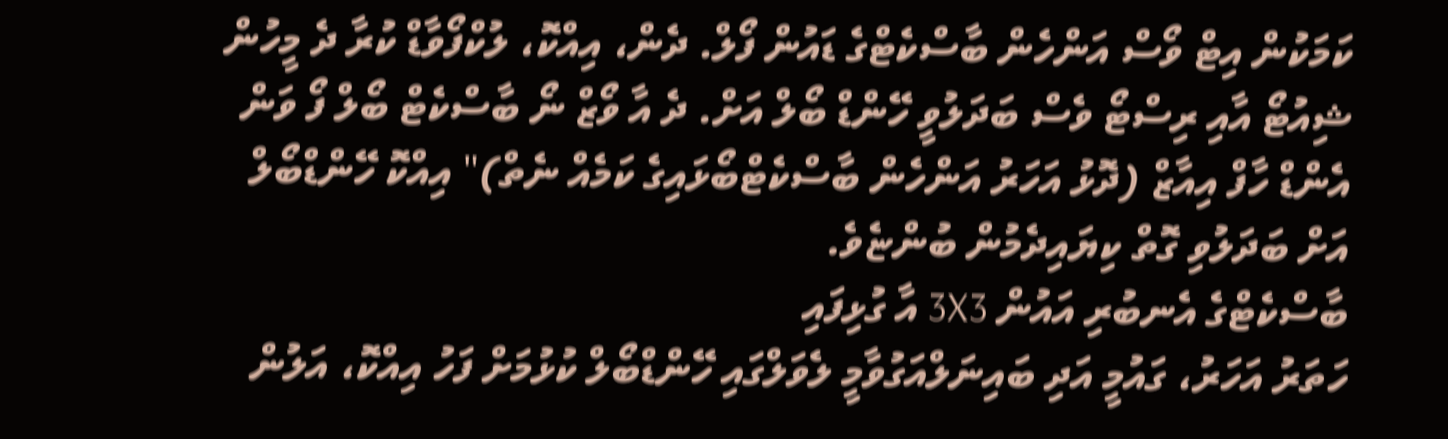ކަމަކުން އިޓް ވޯސް އަންހެން ބާސްކެޓްގެ ޑައުން ފޯލް. ދެން، އިއްކޮ، ލުކްފޯވާޑް ކުރާ ދެ މީހުން ޝިއުޓޯ އާއި ރިސްޓޯ ވެސް ބަދަލުވީ ހޭންޑް ބޯލް އަށް. ދެ އާ ވޯޒް ނޯ ބާސްކެޓް ބޯލް ފޯ ވަން އެންޑް ހާފް އިއާޒް (ދޮޅު އަހަރު އަންހެން ބާސްކެޓްބޯޅައިގެ ކަމެއް ނެތް)" އިއްކޮ ހޭންޑްބޯލް އަށް ބަދަލުވި ގޮތް ކިޔައިދެމުން ބުންޏެވެ.
ބާސްކެޓްގެ އެނބުރި އައުން 3X3 އާ ގުޅިފައި
ހަތަރު އަހަރު، ގައުމީ އަދި ބައިނަލްއަގުވާމީ ލެވަލްގައި ހޭންޑްބޯލް ކުޅުމަށް ފަހު އިއްކޮ، އަލުން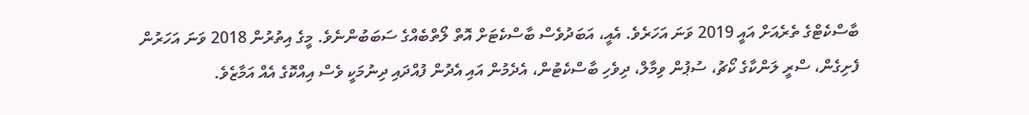ބާސްކެޓްގެ ތެރެއަށް އައީ 2019 ވަނަ އަހަރެވެ. އެއީ، އަބަދުވެސް ބާސްކެޓަށް އޮތް ލޯތްބެއްގެ ސަބަބުންނެވެ. މީގެ އިތުރުން 2018 ވަނަ އަހަރުން ފެށިގެން، ސްރީ ލަންކާގެ ކޯޗު، ސުޕުން ވިމާލް، ދިވެހި ބާސްކެޓުން، އެދެމުން އައި އެދުން ފުއްދައި ދިނުމަކީ ވެސް އިއްކޮގެ އެއް އަމާޒެވެ.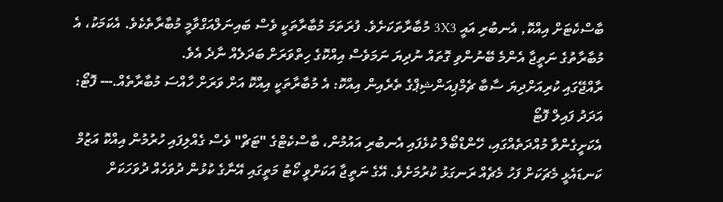ބާސްކެޓަށް އިއްކޮ, އެނބުރި އައީ 3X3 މުބާރާތަކަށެވެ. ފުރަތަމަ މުބާރާތަކީ ވެސް ބައިނަލްއަގްވާމީ މުބާރާތެކެވެ. އެކަމަކު، އެ މުބާރާތުގެ ނަތީޖާ އެންމެ ބޭނުންވި ގޮތައް ނުދިޔަ ނަމަވެސް އިއްކޮގެ ހިތްވަރަށް ބަދަލެއް ނާދެ އެވެ.
ރާއްޖޭގައި ކުރިއަށްދިޔަ ސާބާ ޗެމްޕިއަންޝިޕްގެ ތެރެއިން އިއްކޮ: އެ މުބާރާތަކީ އިއްކޮ އަށް ވަރަށް ހާއްސަ މުބާރާތެއް.--- ފޮޓޯ: އަދަދު ފައިލް ފޮޓޯ
އެކަށީގެންވާ މުއްދަތެއްގައި، ހޭންޑްބޯލް ކުޅެފައި އެނބުރި އައުމުން، ބާސްކެޓްގެ "ޓަޗް" ވެސް ގެއްލިފައި ހުރުމުން އިއްކޮ އަޒުމް ކަނޑައެޅީ މެޗަކަށް ފަހު މެޗެއް ރަނގަޅު ކުރުމަށެވެ. އޭގެ ނަތީޖާ އަކަށްވީ ކޯޓު މަތީގައި އޭނާގެ ކުޅުން ދުވަހެއް ދުވަހަކަށް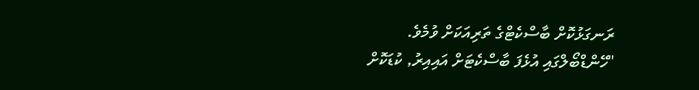ރަނގަޅުކޮށް ބާސްކެޓްގެ ތަރިއަކަށް ވުމެވެ.
"ހޭންޑްބޯލްގައި އުޅެފަ ބާސްކެޓަށް އައިއިރު, ކުޑަކޮށް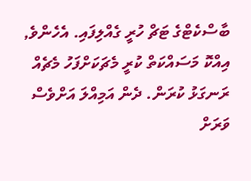ބާސްކެޓްގެ ޓަޗް ހުރީ ގެއްލިފައި. އެހެންވެ, އިއްކޮ މަސައްކަތް ކުރީ މެޗަކަށްފަހު މެޗެއް ރަނގަޅު ކުރަން. ދެން އަމިއްލަ އަށްވެސް ވަރަށް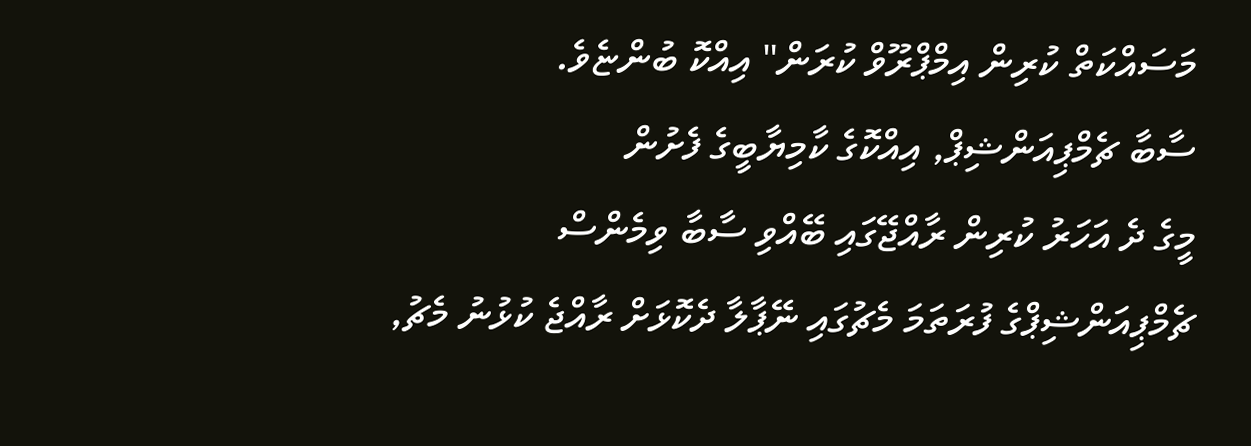މަސައްކަތް ކުރިން އިމްޕްރޫވް ކުރަން" އިއްކޮ ބުންޏެވެ.
ސާބާ ޗެމްޕިއަންޝިޕް, އިއްކޮގެ ކާމިޔާބީގެ ފެށުން
މީގެ ދެ އަހަރު ކުރިން ރާއްޖޭގައި ބޭއްވި ސާބާ ވިމެންސް ޗެމްޕިއަންޝިޕްގެ ފުރަތަމަ މެޗުގައި ނޭޕާލާ ދެކޮޅަށް ރާއްޖެ ކުޅުނު މެޗު,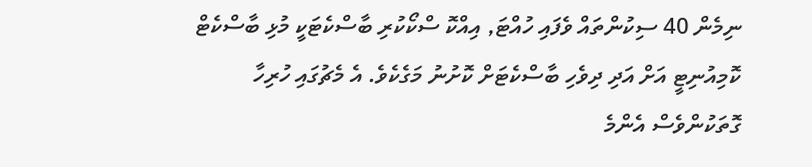ނިމެން 40 ސިކުންތައް ވެފައި ހުއްޓަ, އިއްކޮ ސްކޯކުރި ބާސްކެޓަކީ މުޅި ބާސްކެޓް ކޮމިއުނިޓީ އަށް އަދި ދިވެހި ބާސްކެޓަށް ކޮށުނު މަގެކެވެ. އެ މެޗުގައި ހުރިހާ ގޮތަކުންވެސް އެންމެ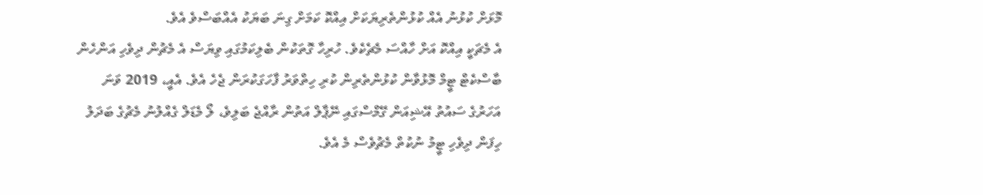މޮޅަށް ކުޅުނު އެއް ކުޅުންތެރިޔަކަށް އިއްކޮ ކަމަށް ގިނަ ބަޔަކު އެއްބަސްވެ އެވެ.
އެ މެޗަކީ އިއްކޮ އަށް ހާއްސަ މެޗެކެވެ. ހުރިހާ ގޮތަކުން ބެލިކަމުގައި ވިޔަސް އެ މެޗުން ދިވެހި އަންހެން ބާސްކެޓް ޓީމް މޮޅުވާން ކުޅުންތެރިން ކުރި ހިތްވަރު ފާހަގަކުރަން ޖެހެ އެވެ. އެއީ، 2019 ވަނަ އަހަރުގެ ސައުތު އޭޝިއަން ގޭމްސްގައި ނޭޕާލް އަތުން ރާއްޖެ ބަލިވެ، ލޯ މެޑަލް ގެއްލުނު މެޗުގެ ބަދަލު ހިފަން ދިވެހި ޓީމު ނުކުތް މެޗުވެސް މެ އެވެ.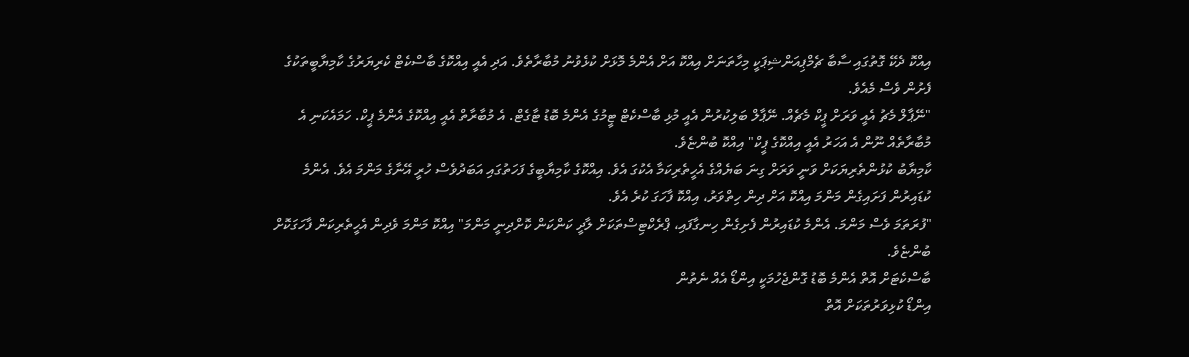އިއްކޮ ދެކޭ ގޮތުގައި ސާބާ ޗެމްޕިއަންޝިޕަކީ މިހާތަނަށް އިއްކޮ އަށް އެންމެ މޮޅަށް ކުޅެވުނު މުބާރާތެވެ. އަދި އެއީ އިއްކޮގެ ބާސްކެޓް ކެރިޔަރުގެ ކާމިޔާބީތަކުގެ ފެށުން ވެސް މެއެވެ.
"ނޭޕާލް މެޗު އެއީ ވަރަށް ޕީކް މެޗެއް. ނޭޕާލް ބަލިކުރުން އެއީ މުޅި ބާސްކެޓް ޓީމުގެ އެންމެ ބޮޑު ޓާގެޓް. އެ މުބާރާތް އެއީ އިއްކޮގެ އެންމެ ޕީކް. ހަމައެކަނި އެ މުބާރާތެއް ނޫން އެ އަހަރު އެއީ އިއްކޮގެ ޕީކް" އިއްކޮ ބުންޏެވެ.
ކާމިޔާބު ކުޅުންތެރިޔަކަށް ވަނީ ވަރަށް ގިނަ ބަޔެއްގެ އެހީތެރިކަމާ އެކުގަ އެވެ. އިއްކޮގެ ކާމިޔާބީގެ ފަހަތުގައި އަބަދުވެސް ހުރީ އޭނާގެ މަންމަ އެވެ. އެންމެ ކުޑައިރުން ފަށައިގެން މަންމަ އިއްކޮ އަށް ދިން ހިތްވަރު، އިއްކޮ ފާހަގަ ކުރެ އެވެ.
"ފުރަތަމަ ވެސް މަންމަ. އެންމެ ކުޑައިރުން ފެށިގެން ހިނގާފައި، ޕްރެކްޓިސްތަކަށް ލާދީ ކަންކަން ކޮށްދިނީ މަންމަ" އިއްކޮ މަންމަ ވެދިން އެހީތެރިކަން ފާހަގަކޮށް ބުންޏެވެ.
ބާސްކެޓަށް އޮތް އެންމެ ބޮޑު ގޮންޖެހުމަކީ އިންޑޯ އެއް ނެތުން
އިންޑޯ ކުޅިވަރުތަކަށް އޮތް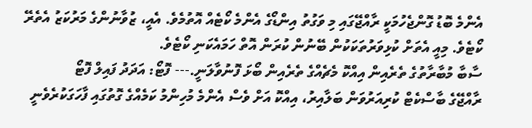އެންމެ ބޮޑު ގޮންޖެހުމަކީ ރާއްޖޭގައި މި ވަގުތު އިންޑޯގެ އެންމެ ކޯޓެއް އޮތުމެވެ. އެއީ، ޒުވާނުންގެ މަރުކަޒު އެތެރޭ ކޯޓެވެ. މިއީ އެތަށް ކުޅިވަރުތަކަކުން ބޭނުން ކުރަން އޮތް ހަމައެކަނި ކޯޓެވެ.
ސާބާ މުބާރާތުގެ ތެރެއިން އިއްކޮ މެޗެއްގެ ތެރެއިން ބޯޅަ ފޮނުވާލަނީ.--- ފޮޓޯ: އަދަދު ފައިލް ފޮޓޯ
ރާއްޖޭގެ ބާސްކެޓް ކުރިއަރުވަން ބަލާއިރު، އިއްކޮ އަށް ވެސް އެންމެ މުހިންމު ކަމެއްގެ ގޮތުގައި ފާހަގަކުރެވެނީ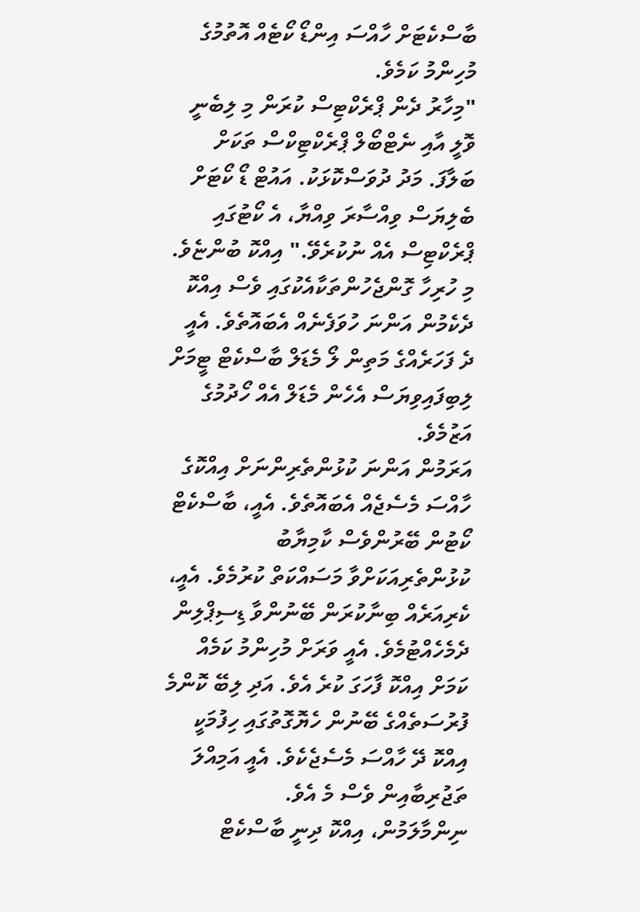ބާސްކެޓަށް ހާއްސަ އިންޑޯ ކޯޓެއް އޮތުމުގެ މުހިންމު ކަމެވެ.
"މިހާރު ދެން ޕްރެކްޓިސް ކުރަން މި ލިބެނީ ވޮލީ އާއި ނެޓްބޯލް ޕްރެކްޓިކްސް ތަކަށް ބަލާފަ. މަދު ދުވަސްކޮޅަކު. އައުޓް ޑޯ ކޯޓަށް ބެލިޔަސް ވިއްސާރަ ވިއްޔާ، އެ ކޯޓުގައި ޕްރެކްޓިސް އެއް ނުކުރެވޭ." އިއްކޮ ބުންޏެވެ.
މި ހުރިހާ ގޮންޖެހުންތަކާއެކުގައި ވެސް އިއްކޮ ދެކެމުން އަންނަ ހުވަފެނެއް އެބައޮތެވެ. އެއީ ދެ ފަހަރެއްގެ މަތިން ލޯ މެޑަލް ބާސްކެޓް ޓީމަށް ލިބިފައިވިޔަސް އެހެން މެޑަލް އެއް ހޯދުމުގެ އަޒުމެވެ.
އަރަމުން އަންނަ ކުޅުންތެރިންނަށް އިއްކޮގެ ހާއްސަ މެސެޖެއް އެބައޮތެވެ. އެއީ، ބާސްކެޓް ކޯޓުން ބޭރުންވެސް ކާމިޔާބު ކުޅުންތެރިއަކަށްވާ މަސައްކަތް ކުރުމެވެ. އެއީ، ކެރިއަރެއް ބިނާކުރަން ބޭނުންވާ ޑިސިޕްލިން ދެމެހެއްޓުމެވެ. އެއީ ވަރަށް މުހިންމު ކަމެއް ކަމަށް އިއްކޮ ފާހަގަ ކުރެ އެވެ. އަދި ލިބޭ ކޮންމެ ފުރުސަތެއްގެ ބޭނުން ހެޔޮގޮތުގައި ހިފުމަކީ އިއްކޮ ދޭ ހާއްސަ މެސެޖެކެވެ. އެއީ އަމިއްލަ ތަޖުރިބާއިން ވެސް މެ އެވެ.
ނިންމާލަމުން، އިއްކޮ ދިނީ ބާސްކެޓް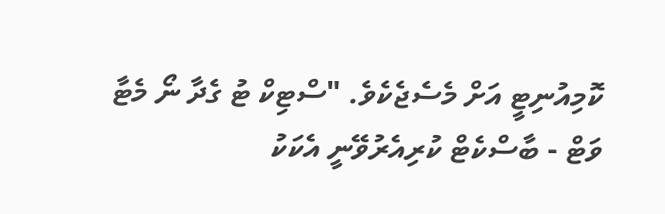ކޮމިއުނިޓީ އަށް މެސެޖެކެވެ. "ސްޓިކް ޓު ގެދާ ނޯ މެޓާ ވަޓް - ބާސްކެޓް ކުރިއެރުވޭނީ އެކަކު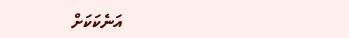އަނެކަކަށް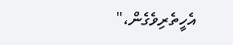އެހީތެރިވެގެން،"